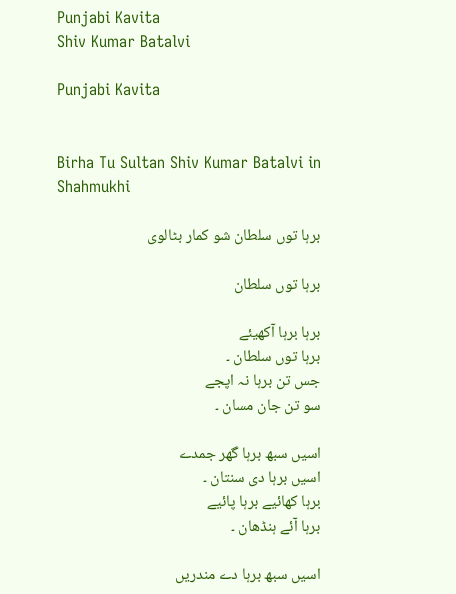Punjabi Kavita
Shiv Kumar Batalvi

Punjabi Kavita


Birha Tu Sultan Shiv Kumar Batalvi in Shahmukhi

برہا توں سلطان شو کمار بٹالوی

برہا توں سلطان

برہا برہا آکھیئے
برہا توں سلطان ۔
جس تن برہا نہ اپجے
سو تن جان مسان ۔

اسیں سبھ برہا گھر جمدے
اسیں برہا دی سنتان ۔
برہا کھائیے برہا پائیے
برہا آئے ہنڈھان ۔

اسیں سبھ برہا دے مندریں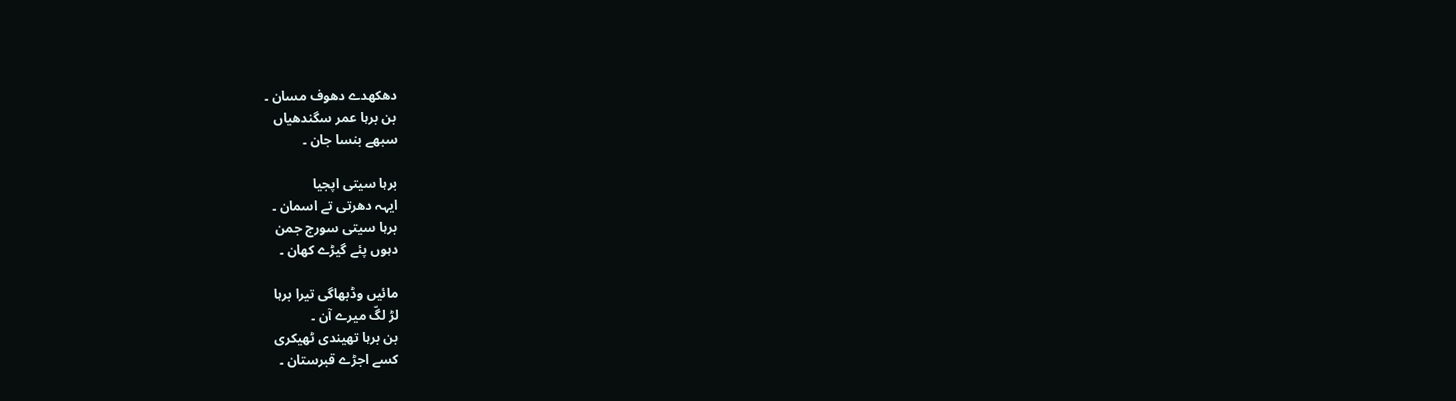دھکھدے دھوف مسان ۔
بن برہا عمر سگندھیاں
سبھے بنسا جان ۔

برہا سیتی اپجیا
ایہہ دھرتی تے اسمان ۔
برہا سیتی سورج جمن
دہوں پئے گیڑے کھان ۔

مائیں وڈبھاگی تیرا برہا
لڑ لگّ میرے آن ۔
بن برہا تھیندی ٹھیکری
کسے اجڑے قبرستان ۔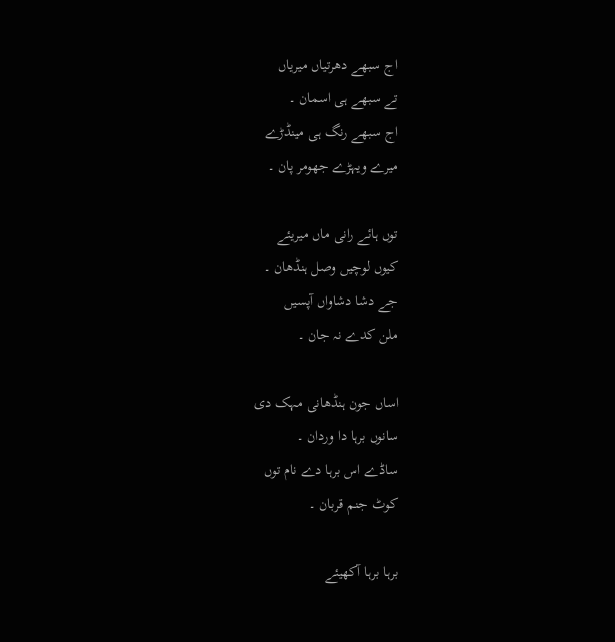اج سبھے دھرتیاں میریاں
تے سبھے ہی اسمان ۔
اج سبھے رنگ ہی مینڈڑے
میرے ویہڑے جھومر پان ۔

توں ہائے رانی ماں میریئے
کیوں لوچیں وصل ہنڈھان ۔
جے دشا دشاواں آپسیں
ملن کدے نہ جان ۔

اساں جون ہنڈھانی مہک دی
سانوں برہا دا وردان ۔
ساڈے اس برہا دے نام توں
کوٹ جنم قربان ۔

برہا برہا آکھیئے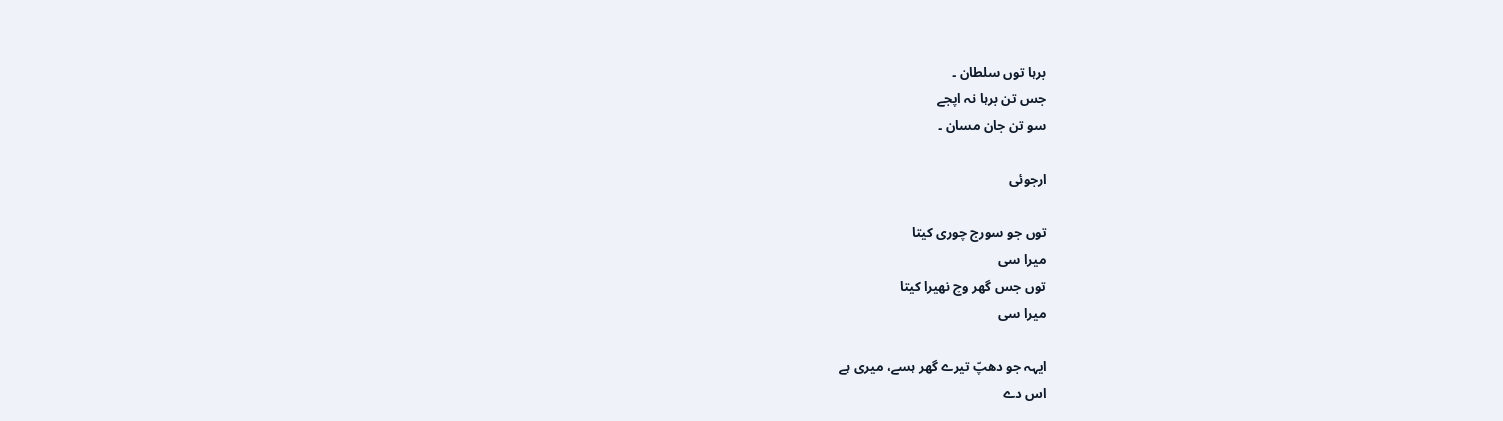برہا توں سلطان ۔
جس تن برہا نہ اپجے
سو تن جان مسان ۔

ارجوئی

توں جو سورج چوری کیتا
میرا سی
توں جس گھر وچ نھیرا کیتا
میرا سی

ایہہ جو دھپّ تیرے گھر ہسے، میری ہے
اس دے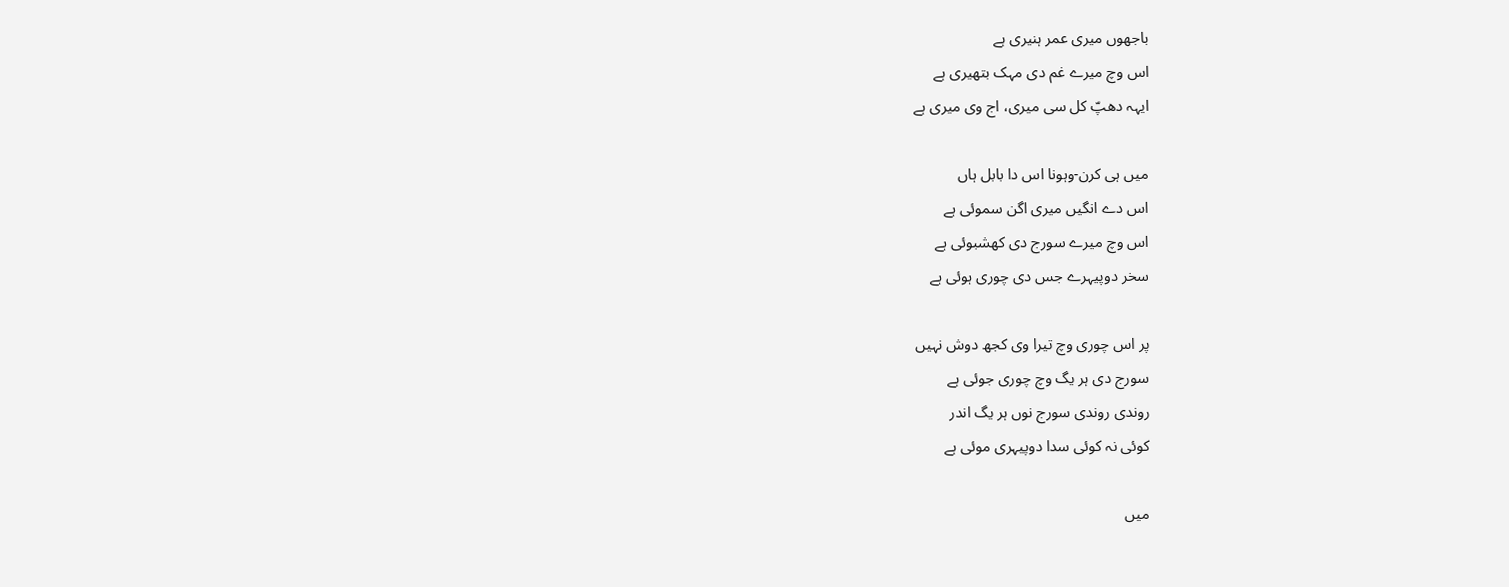باجھوں میری عمر ہنیری ہے
اس وچ میرے غم دی مہک بتھیری ہے
ایہہ دھپّ کل سی میری، اج وی میری ہے

میں ہی کرن-وہونا اس دا بابل ہاں
اس دے انگیں میری اگن سموئی ہے
اس وچ میرے سورج دی کھشبوئی ہے
سخر دوپیہرے جس دی چوری ہوئی ہے

پر اس چوری وچ تیرا وی کجھ دوش نہیں
سورج دی ہر یگ وچ چوری جوئی ہے
روندی روندی سورج نوں ہر یگ اندر
کوئی نہ کوئی سدا دوپیہری موئی ہے

میں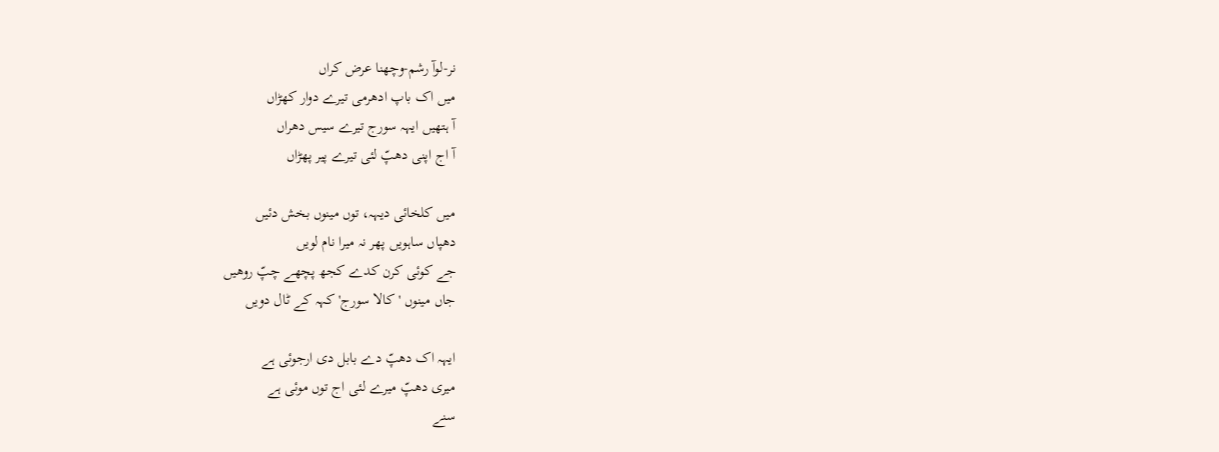نر-لوآ رشم-وچھنا عرض کراں
میں اک باپ ادھرمی تیرے دوار کھڑاں
آ ہتھیں ایہہ سورج تیرے سیس دھراں
آ اج اپنی دھپّ لئی تیرے پیر پھڑاں

میں کلخائی دیہہ، توں مینوں بخش دئیں
دھپاں ساہویں پھر نہ میرا نام لویں
جے کوئی کرن کدے کجھ پچھے چپّ روھیں
جاں مینوں 'کالا سورج' کہہ کے ٹال دویں

ایہہ اک دھپّ دے بابل دی ارجوئی ہے
میری دھپّ میرے لئی اج توں موئی ہے
سنے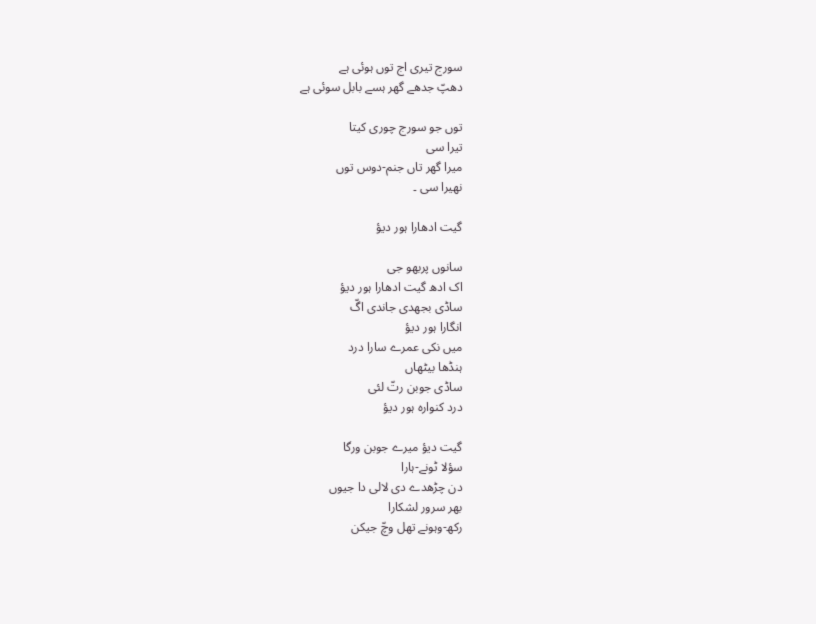سورج تیری اج توں ہوئی ہے
دھپّ جدھے گھر ہسے بابل سوئی ہے

توں جو سورج چوری کیتا
تیرا سی
میرا گھر تاں جنم-دوس توں
نھیرا سی ۔

گیت ادھارا ہور دیؤ

سانوں پربھو جی
اک ادھ گیت ادھارا ہور دیؤ
ساڈی بجھدی جاندی اگّ
انگارا ہور دیؤ
میں نکی عمرے سارا درد
ہنڈھا بیٹھاں
ساڈی جوبن رتّ لئی
درد کنوارہ ہور دیؤ

گیت دیؤ میرے جوبن ورگا
سؤلا ٹونے-ہارا
دن چڑھدے دی لالی دا جیوں
بھر سرور لشکارا
رکھ-وہونے تھل وچّ جیکن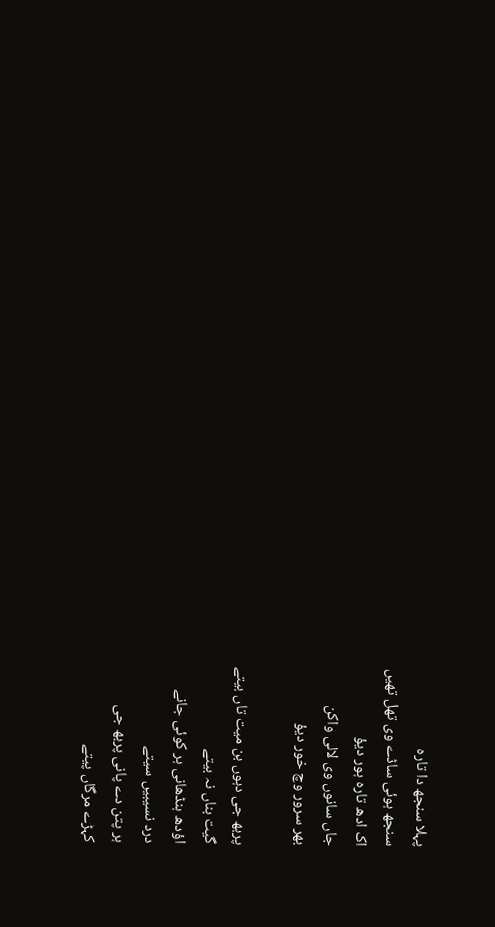پہلا سنجھ دا تارہ
سنجھ ہوئی ساڈے وی تھل تھیں
اک ادھ تارہ ہور دیؤ
جاں سانوں وی لالی واکن
بھر سرور وچ خور دیؤ

پربھ جی دہوں بن میت تاں بیتے
گیت بناں نہ بیتے
اؤدھ ہنڈھانی ہر کوئی جانے
درد نسیبیں سیتے
ہر پتن دے پانی پربھ جی
کہڑے مرگاں پیتے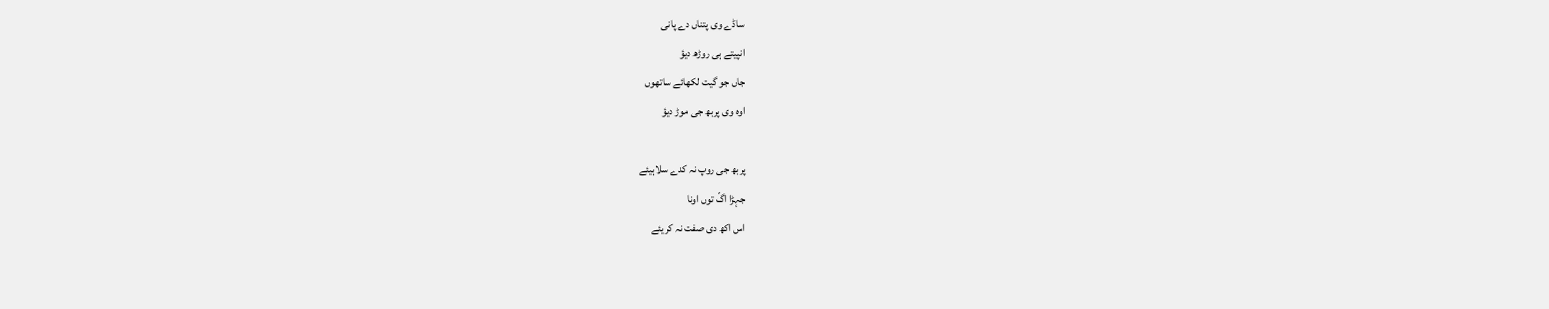ساڈے وی پتناں دے پانی
انپیتے ہی روڑھ دیؤ
جاں جو گیت لکھائے ساتھوں
اوہ وی پربھ جی موڑ دیؤ

پربھ جی روپ نہ کدے سلاہیئے
جہڑا اگّ توں اونا
اس اکھ دی صفت نہ کریئے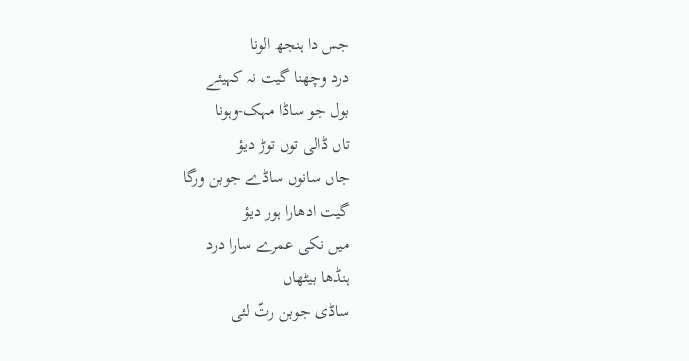جس دا ہنجھ الونا
درد وچھنا گیت نہ کہیئے
بول جو ساڈا مہک-وہونا
تاں ڈالی توں توڑ دیؤ
جاں سانوں ساڈے جوبن ورگا
گیت ادھارا ہور دیؤ
میں نکی عمرے سارا درد
ہنڈھا بیٹھاں
ساڈی جوبن رتّ لئی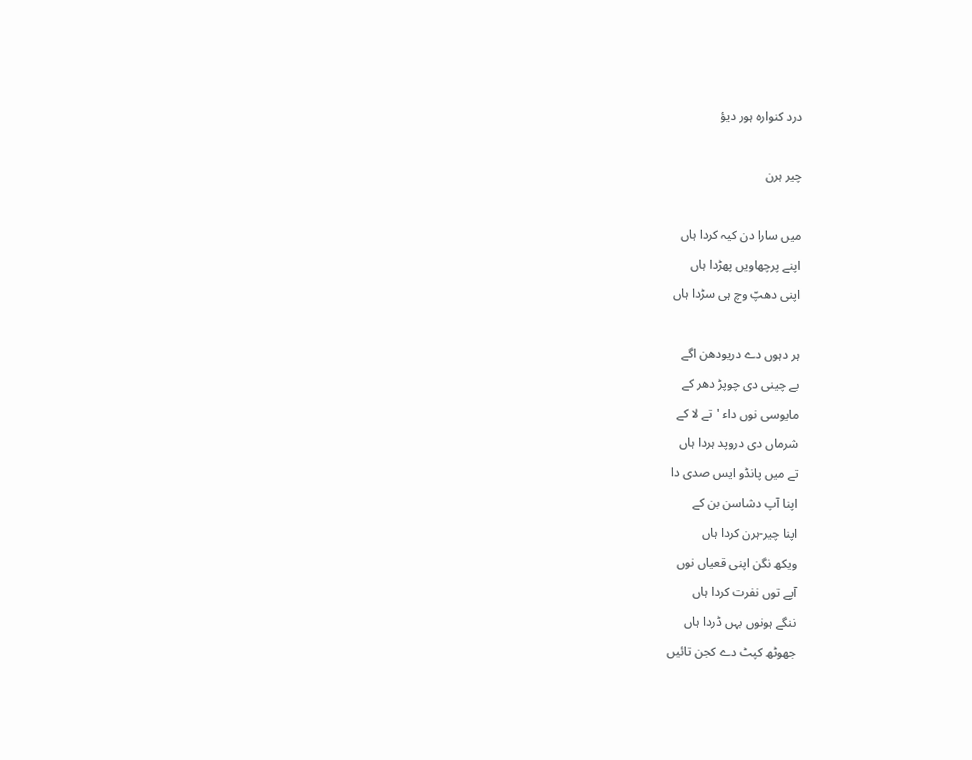درد کنوارہ ہور دیؤ

چیر ہرن

میں سارا دن کیہ کردا ہاں
اپنے پرچھاویں پھڑدا ہاں
اپنی دھپّ وچ ہی سڑدا ہاں

ہر دہوں دے دریودھن اگے
بے چینی دی چوپڑ دھر کے
مایوسی نوں داء 'تے لا کے
شرماں دی دروپد ہردا ہاں
تے میں پانڈو ایس صدی دا
اپنا آپ دشاسن بن کے
اپنا چیر-ہرن کردا ہاں
ویکھ نگن اپنی قعیاں نوں
آپے توں نفرت کردا ہاں
ننگے ہونوں بہں ڈردا ہاں
جھوٹھ کپٹ دے کجن تائیں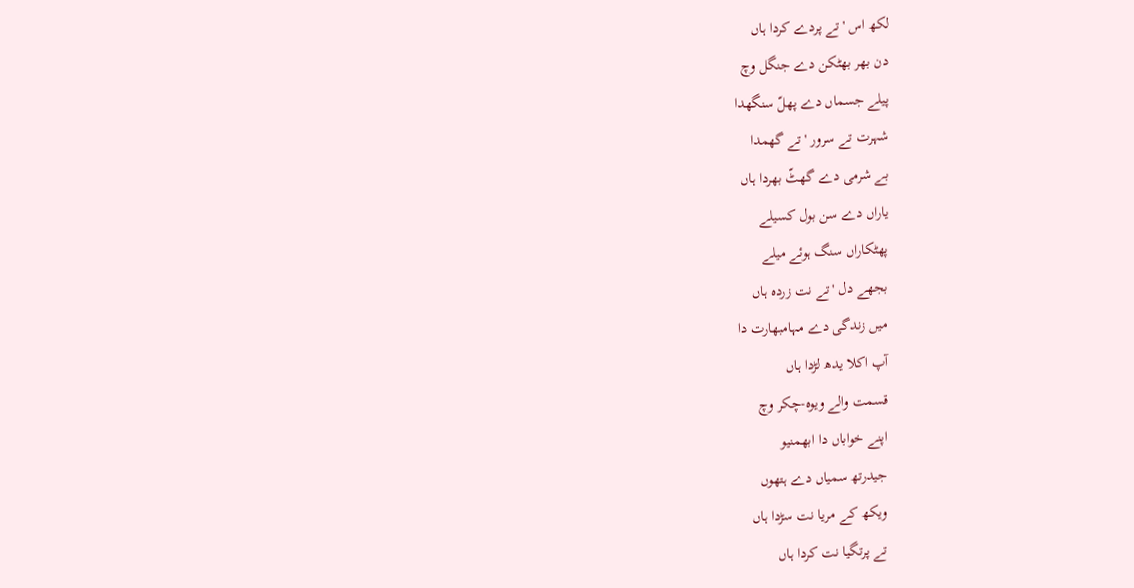لکھ اس 'تے پردے کردا ہاں
دن بھر بھٹکن دے جنگل وچ
پیلے جسماں دے پھلّ سنگھدا
شہرت تے سرور 'تے گھمدا
بے شرمی دے گھٹّ بھردا ہاں
یاراں دے سن بول کسیلے
پھٹکاراں سنگ ہوئے میلے
بجھے دل 'تے نت زردہ ہاں
میں زندگی دے مہامبھارت دا
آپ اکلا یدھ لڑدا ہاں
قسمت والے ویوہ-چکر وچ
اپنے خواباں دا ابھمنیو
جیدرتھ سمیاں دے ہتھوں
ویکھ کے مریا نت سڑدا ہاں
تے پرتگیا نت کردا ہاں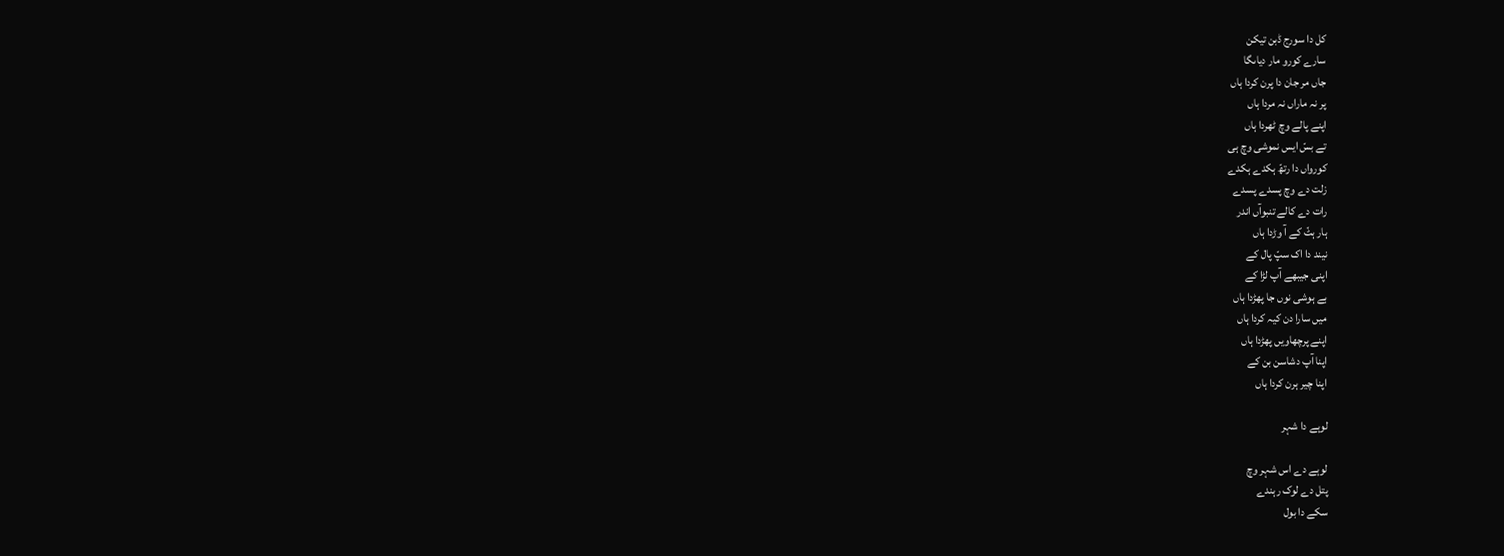کل دا سورج ڈبن تیکن
سارے کورو مار دیاںگا
جاں مر جان دا پرن کردا ہاں
پر نہ ماراں نہ مردا ہاں
اپنے پالے وچ ٹھردا ہاں
تے بسّ ایس نموشی وچ ہی
کورواں دا رتھّ ہکدے ہکدے
زلت دے وچ پسدے پسدے
رات دے کالے تنبوآں اندر
ہار ہٹّ کے آ وڑدا ہاں
نیند دا اک سپّ پال کے
اپنی جیبھے آپ لڑا کے
بے ہوشی نوں جا پھڑدا ہاں
میں سارا دن کیہ کردا ہاں
اپنے پرچھاویں پھڑدا ہاں
اپنا آپ دشاسن بن کے
اپنا چیر ہرن کردا ہاں

لوہے دا شہر

لوہے دے اس شہر وچ
پتل دے لوک رہندے
سکے دا بول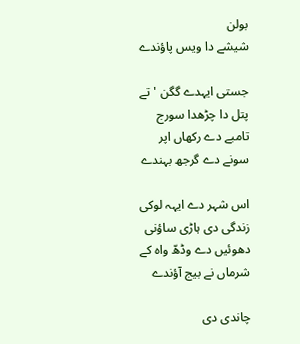بولن
شیشے دا ویس پاؤندے

جستی ایہدے گگن 'تے
پتل دا چڑھدا سورج
تامبے دے رکھاں اپر
سونے دے گرجھ بہندے

اس شہر دے ایہہ لوکی
زندگی دی ہاڑی ساؤنی
دھوئیں دے وڈھّ واہ کے
شرماں نے بیج آؤندے

چاندی دی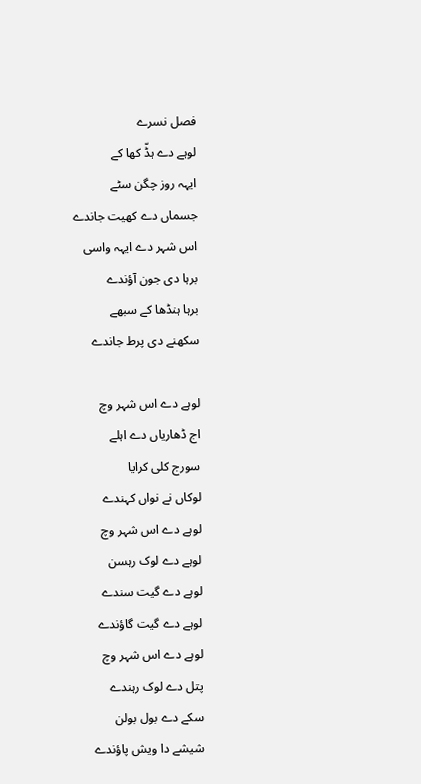فصل نسرے
لوہے دے ہڈّ کھا کے
ایہہ روز چگن سٹے
جسماں دے کھیت جاندے
اس شہر دے ایہہ واسی
برہا دی جون آؤندے
برہا ہنڈھا کے سبھے
سکھنے دی پرط جاندے

لوہے دے اس شہر وچ
اج ڈھاریاں دے اہلے
سورج کلی کرایا
لوکاں نے نواں کہندے
لوہے دے اس شہر وچ
لوہے دے لوک رہسن
لوہے دے گیت سندے
لوہے دے گیت گاؤندے
لوہے دے اس شہر وچ
پتل دے لوک رہندے
سکے دے بول بولن
شیشے دا ویش پاؤندے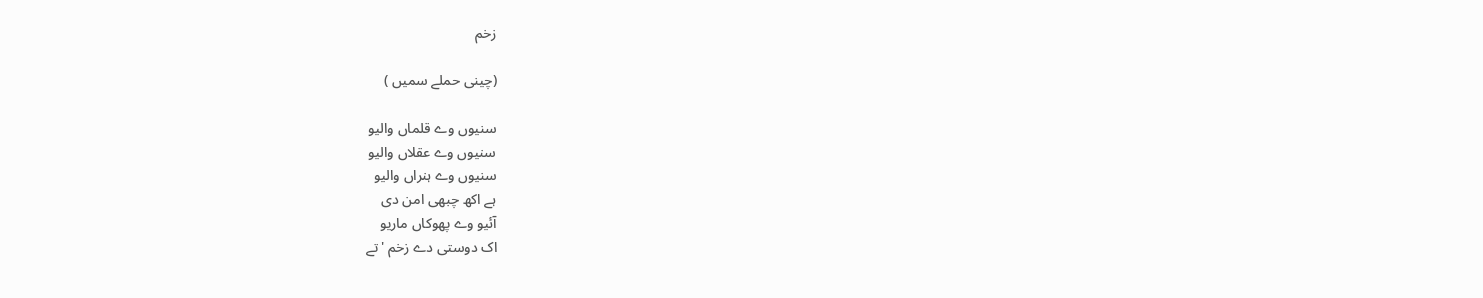زخم

(چینی حملے سمیں )

سنیوں وے قلماں والیو
سنیوں وے عقلاں والیو
سنیوں وے ہنراں والیو
ہے اکھ چبھی امن دی
آئیو وے پھوکاں ماریو
اک دوستی دے زخم 'تے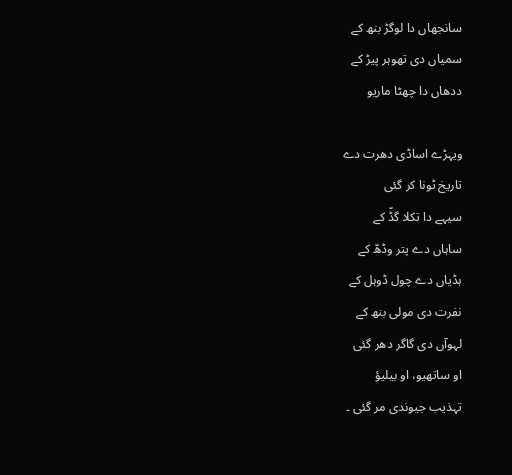سانجھاں دا لوگڑ بنھ کے
سمیاں دی تھوہر پیڑ کے
ددھاں دا چھٹا ماریو

ویہڑے اساڈی دھرت دے
تاریخ ٹونا کر گئی
سیہے دا تکلا گڈّ کے
ساہاں دے پتر وڈھّ کے
ہڈیاں دے چول ڈوہل کے
نفرت دی مولی بنھ کے
لہوآں دی گاگر دھر گئی
او ساتھیو، او بیلیؤ
تہذیب جیوندی مر گئی ۔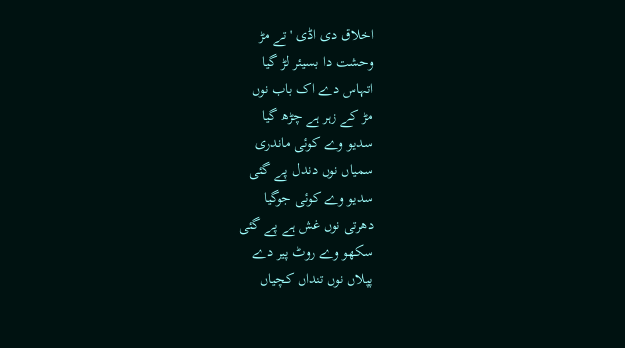اخلاق دی اڈی 'تے مڑ
وحشت دا بسیئر لڑ گیا
اتہاس دے اک باب نوں
مڑ کے زہر ہے چڑھ گیا
سدیو وے کوئی ماندری
سمیاں نوں دندل پے گئی
سدیو وے کوئی جوگیا
دھرتی نوں غش ہے پے گئی
سکھو وے روٹ پیر دے
پپلاں نوں تنداں کچیاں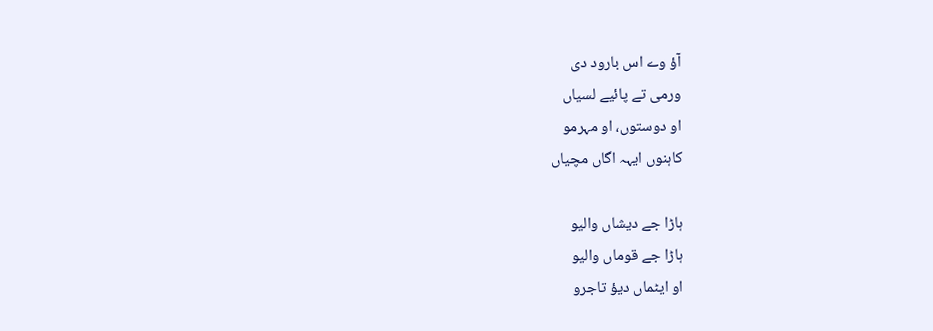آؤ وے اس بارود دی
ورمی تے پائیے لسیاں
او دوستوں، او مہرمو
کاہنوں ایہہ اگاں مچیاں

ہاڑا جے دیشاں والیو
ہاڑا جے قوماں والیو
او ایٹماں دیؤ تاجرو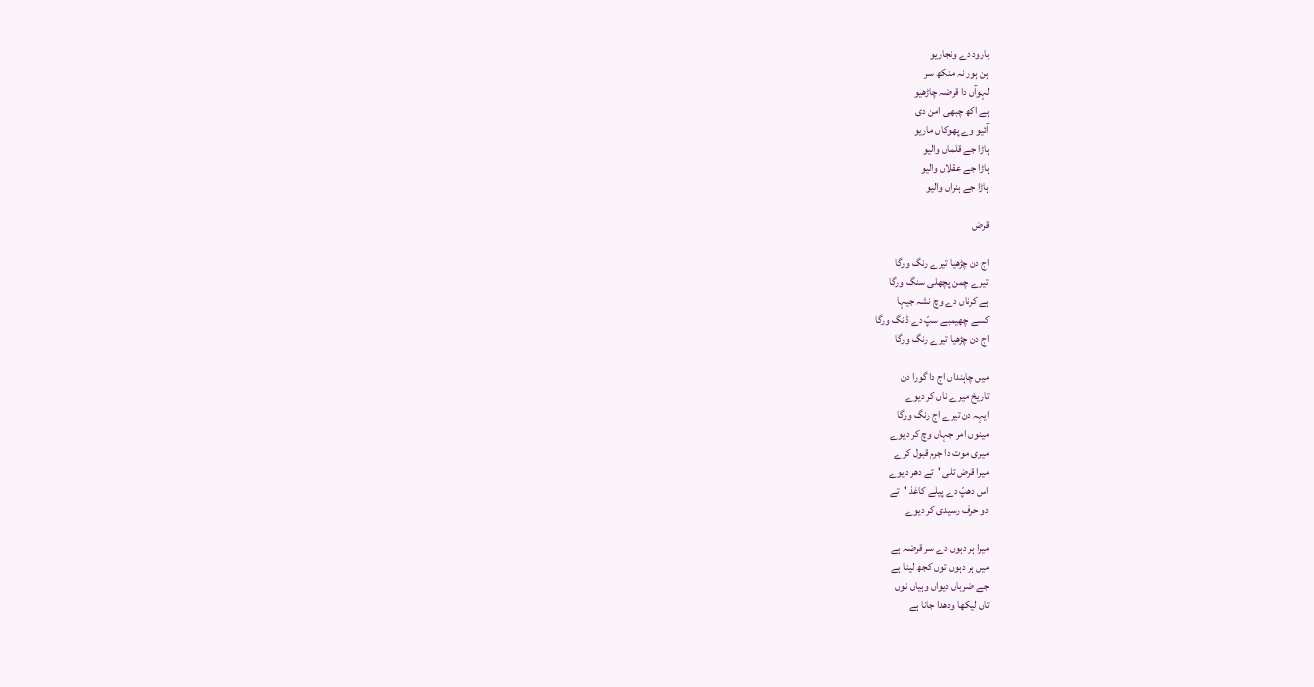بارود دے ونجاریو
ہن ہور نہ منکھ سر
لہوآں دا قرضہ چاڑھیو
ہے اکھ چبھی امن دی
آئیو وے پھوکاں ماریو
ہاڑا جے قلماں والیو
ہاڑا جے عقلاں والیو
ہاڑا جے ہنراں والیو

قرض

اج دن چڑھیا تیرے رنگ ورگا
تیرے چمن پچھلی سنگ ورگا
ہے کرناں دے وچ نشہ جیہا
کسے چھیمبے سپّ دے ڈنگ ورگا
اج دن چڑھیا تیرے رنگ ورگا

میں چاہنداں اج دا گورا دن
تاریخ میرے ناں کر دیوے
ایہہ دن تیرے اج رنگ ورگا
مینوں امر جہاں وچ کر دیوے
میری موت دا جرم قبول کرے
میرا قرض تلی 'تے دھر دیوے
اس دھپّ دے پیلے کاغذ 'تے
دو حرف رسیدی کر دیوے

میرا ہر دہوں دے سر قرضہ ہے
میں ہر دہوں توں کجھ لینا ہے
جے ضرباں دیواں وہیاں نوں
تاں لیکھا ودھدا جانا ہے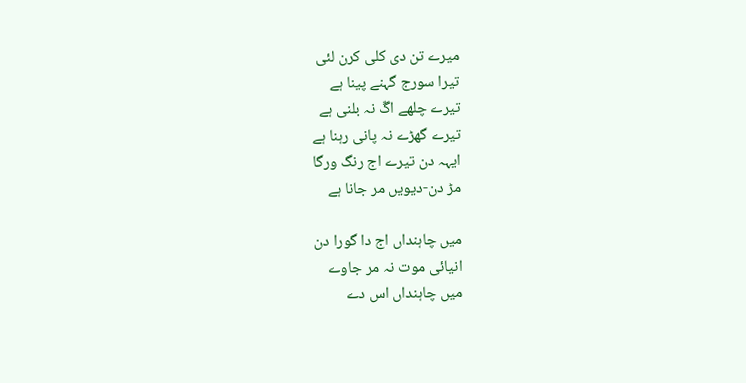میرے تن دی کلی کرن لئی
تیرا سورج گہنے پینا ہے
تیرے چلھے اگّ نہ بلنی ہے
تیرے گھڑے نہ پانی رہنا ہے
ایہہ دن تیرے اج رنگ ورگا
مڑ دن-دیویں مر جانا ہے

میں چاہنداں اج دا گورا دن
انیائی موت نہ مر جاوے
میں چاہنداں اس دے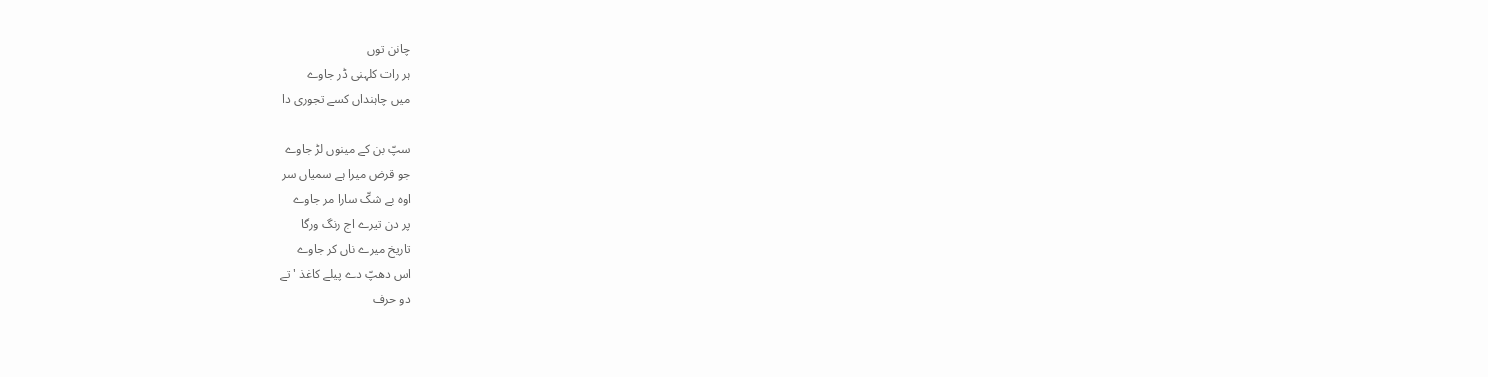چانن توں
ہر رات کلہنی ڈر جاوے
میں چاہنداں کسے تجوری دا

سپّ بن کے مینوں لڑ جاوے
جو قرض میرا ہے سمیاں سر
اوہ بے شکّ سارا مر جاوے
پر دن تیرے اج رنگ ورگا
تاریخ میرے ناں کر جاوے
اس دھپّ دے پیلے کاغذ 'تے
دو حرف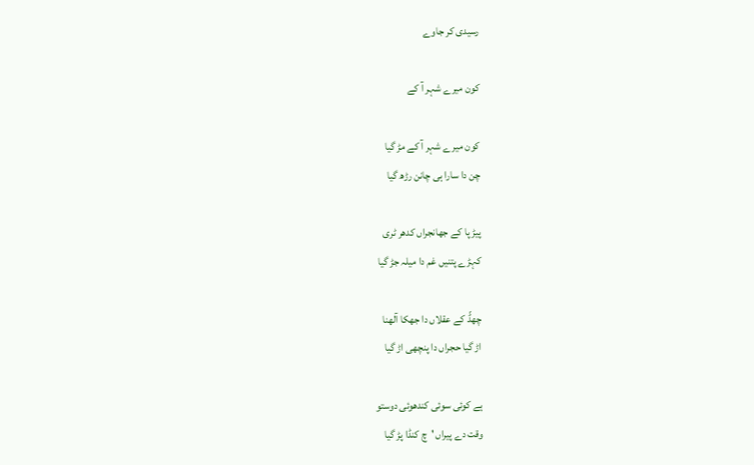رسیدی کر جاوے

کون میرے شہر آ کے

کون میرے شہر آ کے مڑ گیا
چن دا سارا ہی چانن رڑھ گیا

پیڑ پا کے جھانجراں کدھر ٹری
کہڑے پتنیں غم دا میلہ جڑ گیا

چھڈّ کے عقلاں دا جھکا آلھنا
اڑ گیا حجراں دا پنچھی اڑ گیا

ہے کوئی سوئی کندھوئی دوستو
وقت دے پیراں 'چ کنڈا پڑ گیا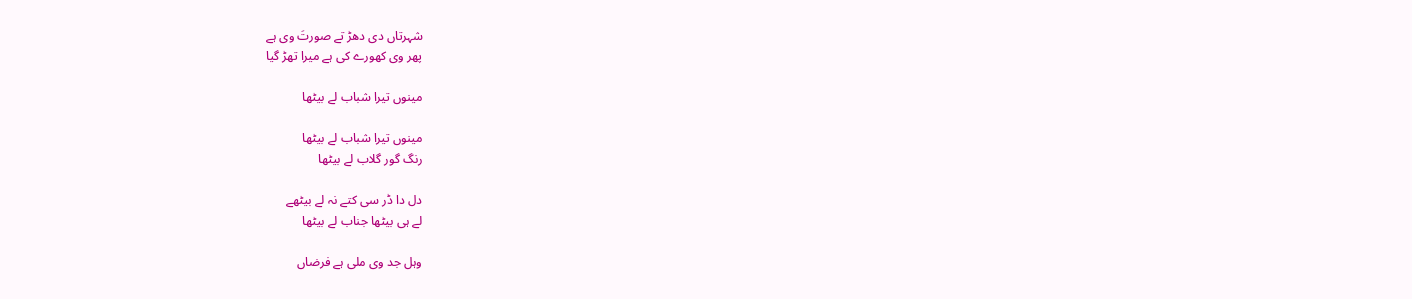شہرتاں دی دھڑ تے صورتَ وی ہے
پھر وی کھورے کی ہے میرا تھڑ گیا

مینوں تیرا شباب لے بیٹھا

مینوں تیرا شباب لے بیٹھا
رنگ گور گلاب لے بیٹھا

دل دا ڈر سی کتے نہ لے بیٹھے
لے ہی بیٹھا جناب لے بیٹھا

وہل جد وی ملی ہے فرضاں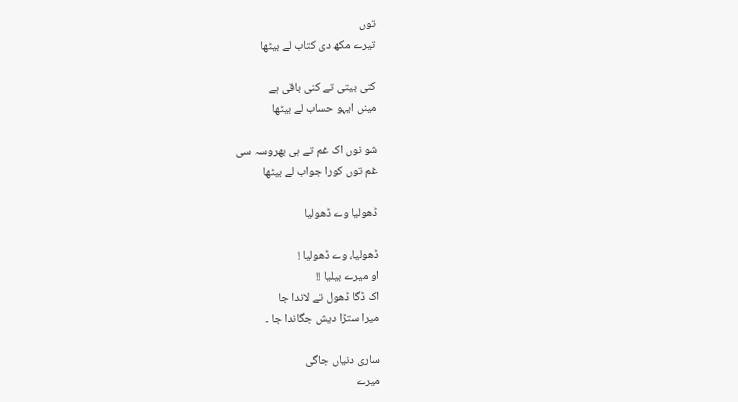توں
تیرے مکھ دی کتاب لے بیٹھا

کنی بیتی تے کنی باقی ہے
مینں ایہو حساب لے بیٹھا

شو نوں اک غم تے ہی بھروسہ سی
غم توں کورا جواب لے بیٹھا

ڈھولیا وے ڈھولیا

ڈھولیا، وے ڈھولیا !
او میرے بیلیا !!
اک ڈگا ڈھول تے لاندا جا
میرا ستڑا دیش جگاندا جا ۔

ساری دنیاں جاگی
میرے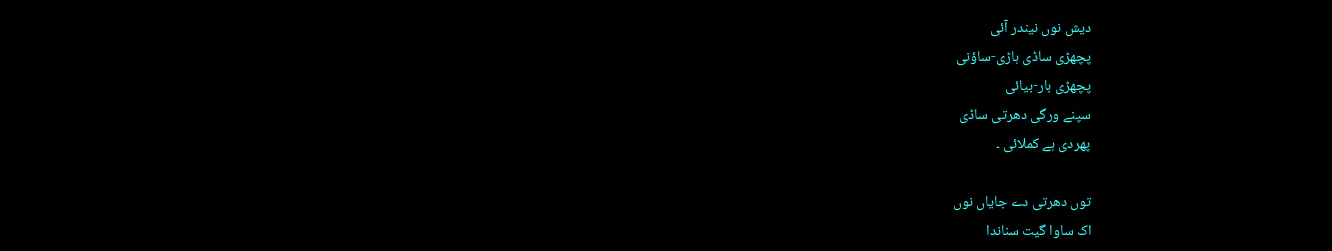دیش نوں نیندر آئی
پچھڑی ساڈی ہاڑی-ساؤنی
پچھڑی بار-بیائی
سپنے ورگی دھرتی ساڈی
پھردی ہے کملائی ۔

توں دھرتی دے جایاں نوں
اک ساوا گیت سناندا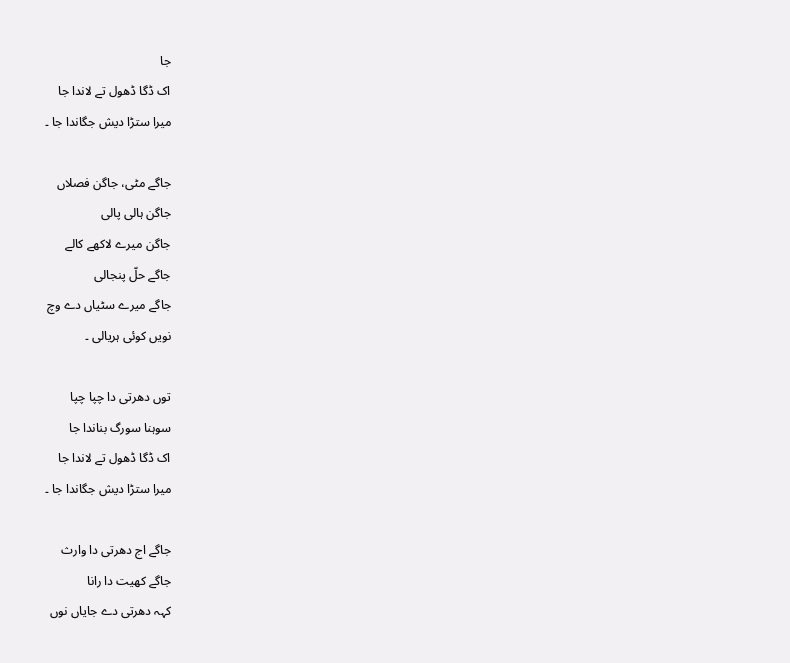جا
اک ڈگا ڈھول تے لاندا جا
میرا ستڑا دیش جگاندا جا ۔

جاگے مٹی، جاگن فصلاں
جاگن ہالی پالی
جاگن میرے لاکھے کالے
جاگے حلّ پنجالی
جاگے میرے سٹیاں دے وچ
نویں کوئی ہریالی ۔

توں دھرتی دا چپا چپا
سوہنا سورگ بناندا جا
اک ڈگا ڈھول تے لاندا جا
میرا ستڑا دیش جگاندا جا ۔

جاگے اج دھرتی دا وارث
جاگے کھیت دا رانا
کہہ دھرتی دے جایاں نوں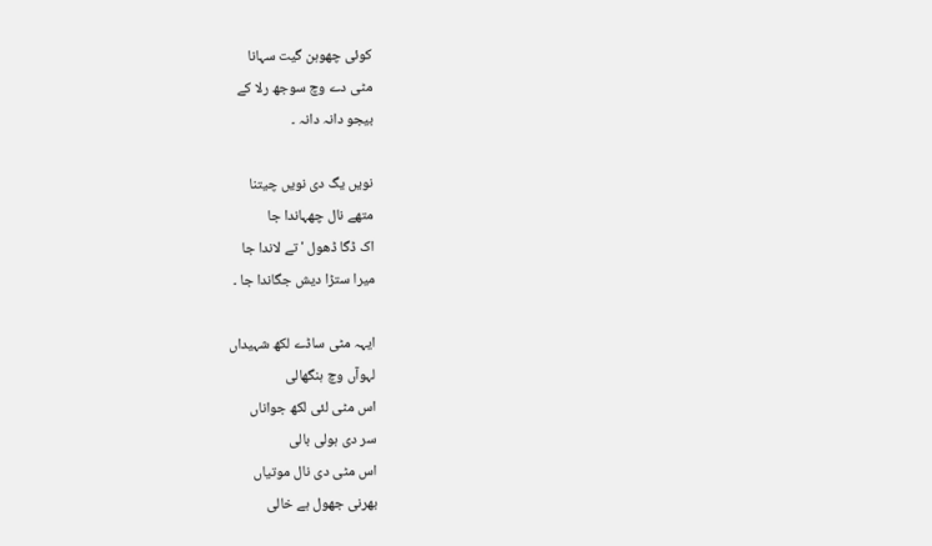کوئی چھوہن گیت سہانا
مٹی دے وچ سوجھ رلا کے
بیجو دانہ دانہ ۔

نویں یگ دی نویں چیتنا
متھے نال چھہاندا جا
اک ڈگا ڈھول 'تے لاندا جا
میرا ستڑا دیش جگاندا جا ۔

ایہہ مٹی ساڈے لکھ شہیداں
لہوآں وچ ہنگھالی
اس مٹی لئی لکھ جواناں
سر دی ہولی بالی
اس مٹی دی نال موتیاں
بھرنی جھول ہے خالی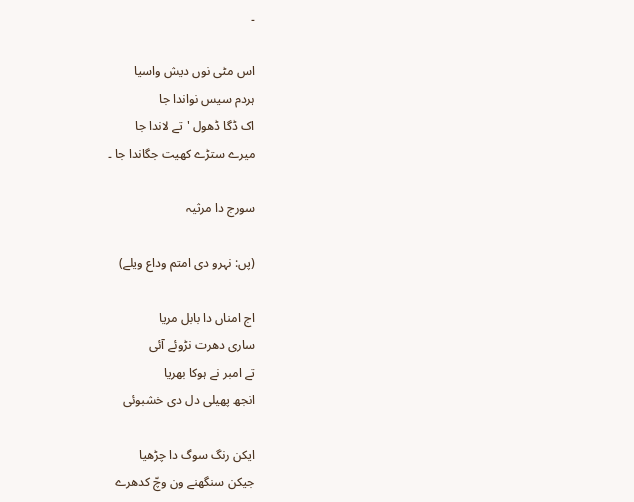۔

اس مٹی نوں دیش واسیا
ہردم سیس نواندا جا
اک ڈگا ڈھول 'تے لاندا جا
میرے ستڑے کھیت جگاندا جا ۔

سورج دا مرثیہ

(پں: نہرو دی امتم وداع ویلے)

اج امناں دا بابل مریا
ساری دھرت نڑوئے آئی
تے امبر نے ہوکا بھریا
انجھ پھیلی دل دی خشبوئی

ایکن رنگ سوگ دا چڑھیا
جیکن سنگھنے ون وچّ کدھرے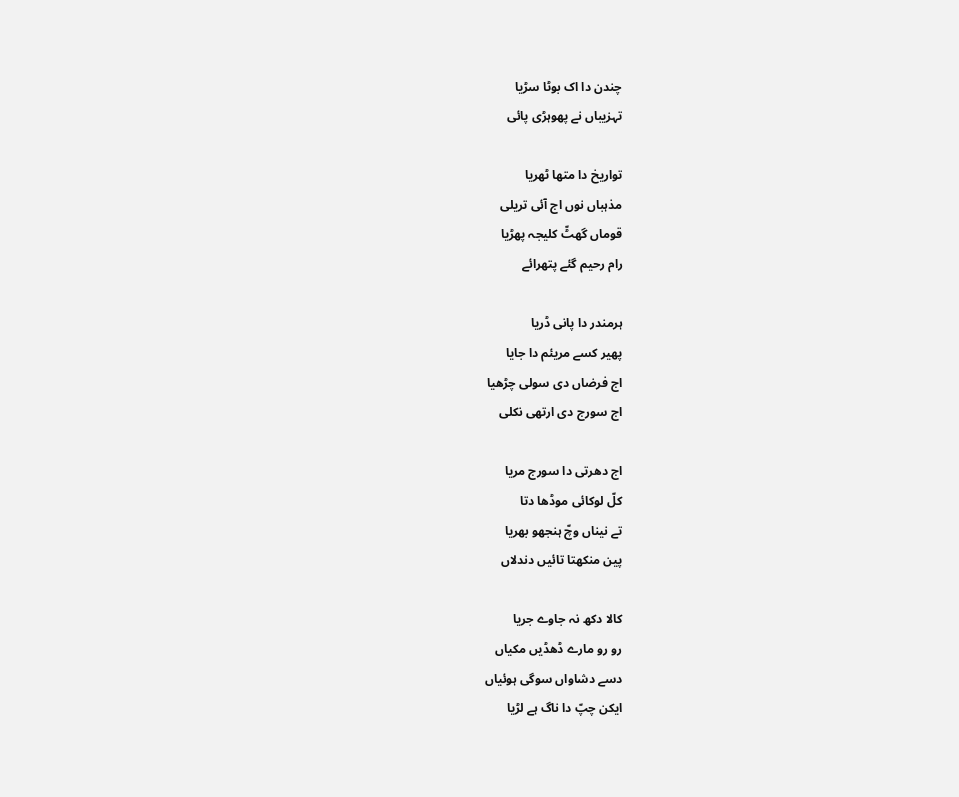چندن دا اک بوٹا سڑیا
تہزیباں نے پھوہڑی پائی

تواریخ دا متھا ٹھریا
مذہباں نوں اج آئی تریلی
قوماں گھٹّ کلیجہ پھڑیا
رام رحیم گئے پتھرائے

ہرمندر دا پانی ڈریا
پھیر کسے مریئم دا جایا
اج فرضاں دی سولی چڑھیا
اج سورج دی ارتھی نکلی

اج دھرتی دا سورج مریا
کلّ لوکائی موڈھا دتا
تے نیناں وچّ ہنجھو بھریا
پین منکھتا تائیں دندلاں

کالا دکھ نہ جاوے جریا
رو رو مارے ڈھڈیں مکیاں
دسے دشاواں سوگی ہوئیاں
ایکن چپّ دا ناگ ہے لڑیا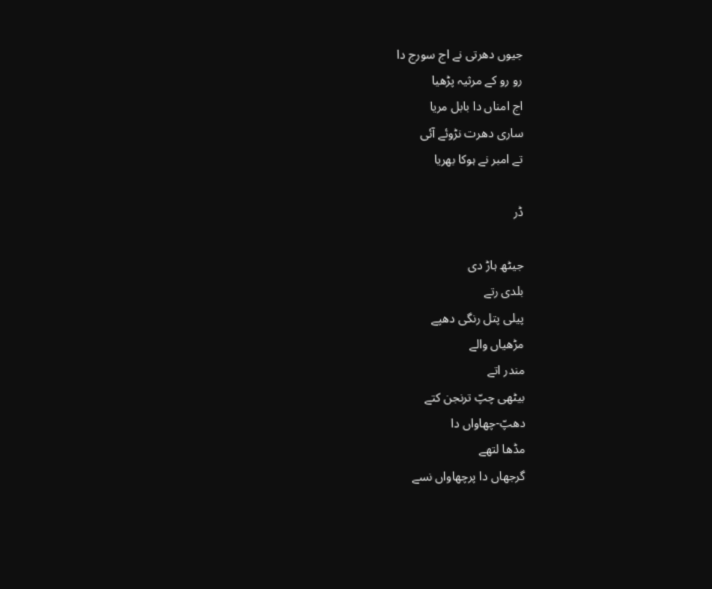جیوں دھرتی نے اج سورج دا
رو رو کے مرثیہ پڑھیا
اج امناں دا بابل مریا
ساری دھرت نڑوئے آئی
تے امبر نے ہوکا بھریا

ڈر

جیٹھ ہاڑ دی
بلدی رتے
پیلی پتل رنگی دھپے
مڑھیاں والے
مندر اتے
بیٹھی چپّ ترنجن کتے
دھپّ-چھاواں دا
مڈھا لتھے
گرجھاں دا پرچھاواں نسے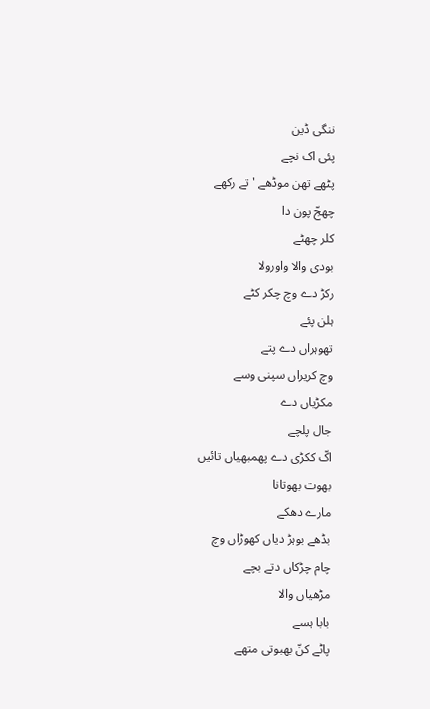ننگی ڈین
پئی اک نچے
پٹھے تھن موڈھے 'تے رکھے
چھجّ پون دا
کلر چھٹے
بودی والا واورولا
رکڑ دے وچ چکر کٹے
ہلن پئے
تھوہراں دے پتے
وچ کریراں سپنی وسے
مکڑیاں دے
جال پلچے
اکّ ککڑی دے پھمبھیاں تائیں
بھوت بھوتانا
مارے دھکے
بڈھے بوہڑ دیاں کھوڑاں وچ
چام چڑکاں دتے بچے
مڑھیاں والا
بابا ہسے
پاٹے کنّ بھبوتی متھے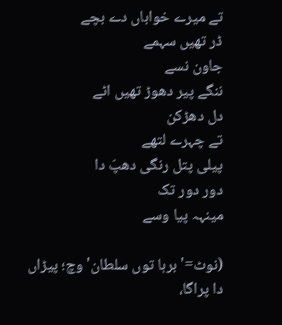تے میرے خواباں دے بچے
ڈر تھیں سہمے
جاون نسے
ننگے پیر دھوڑ تھیں اٹے
دل دھڑکن
تے چہرے لتھے
پیلی پتل رنگی دھپّ دا
دور دور تک
مینہہ پیا وسے

(نوٹ='برہا توں سلطان' وچ؛ پیڑاں دا پراگا،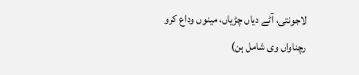لاجونتی، آٹے دیاں چڑیاں، مینوں وداع کرو
رچناواں وی شامل ہن)